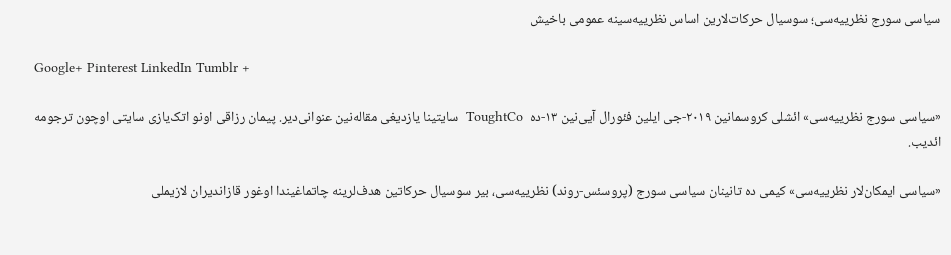سیاسی سورج نظرییه‌سی؛ سوسیال حرکات‌لارین اساس نظرییه‌سینه عمومی باخیش

Google+ Pinterest LinkedIn Tumblr +

«سیاسی سورج نظرییه‌سی» ائشلی کروسمانین ۲۰۱۹-جی ایلین فئورال آیی‌نین ۱۳-ده  ToughtCo  سایتینا یازدیغی مقاله‌نین عنوانی‌دیر. پیمان رزاقی اونو اتک‌یازی سایتی اوچون ترجومه ائدیب.

«سیاسی ایمکان‌لار نظرییه‌سی» کیمی ده تانینان سیاسی سورج (پروسئس-روند) نظرییه‌سی، بیر سوسیال حرکاتین هدف‌لرینه چاتماغیندا اوغور قازاندیران لازیملی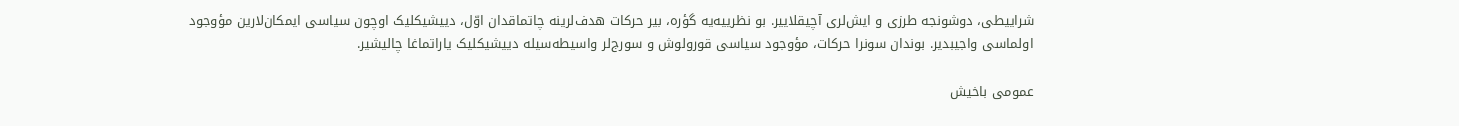شراییطی، دوشونجه طرزی و ایش‌لری آچیقلاییر. بو نظرییه‌یه گؤره، بیر حرکات هدف‌لرینه چاتماقدان اوّل، دییشیکلیک اوچون سیاسی ایمکان‌لارین مؤوجود اولماسی واجیبدیر. بوندان سونرا حرکات، مؤوجود سیاسی قورولوش و سورج‌لر واسیطه‌سیله دییشیکلیک یاراتماغا چالیشیر.

عمومی باخیش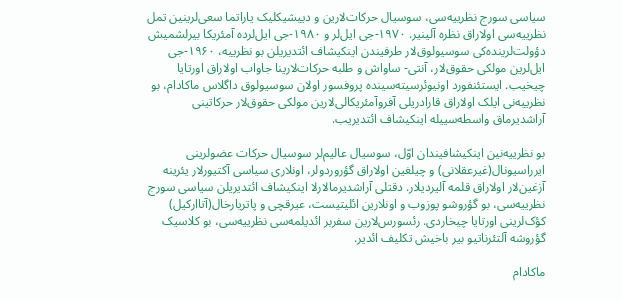سیاسی سورج نظرییه‌سی، سوسیال حرکات‌لارین و دییشیکلیک یاراتما سعی‌لرینین تمل نظرییه‌سی اولاراق نظره آلینیر. ۱۹۷۰-جی ایل‌لر و ۱۹۸۰-جی ایل‌لرده آمئریکا بیرلشمیش دؤولت‌لرینده‌کی سوسیولوق‌لار طرفیندن اینکیشاف ائتدیریلن بو نظرییه، ۱۹۶۰-جی ایل‌لرین مولکی حقوق‌لار، آنتی‌- ساواش و طلبه حرکات‌لارینا جاواب اولاراق اورتایا چیخیب. ایستئنفورد اونیوئرسیته‌سینده پروفسور اولان سوسیولوق داگلاس ماکادام، بو نظرییه‌نی ایلک اولاراق قارادریلی آفروآمئریکالی‌لارین مولکی حقوق‌لار حرکاتینی آراشدیرماق واسطه‌سییله اینکیشاف ائتدیریب.

بو نظرییه‌نین اینکیشافیندان اوّل، سوسیال عالیم‌لر سوسیال حرکات عضولرینی ایرراسیونال(غیرعقلانی) و چیلغین اولاراق گؤروردولر، اونلاری سیاسی آکتیورلار یئرینه آزغین‌لار اولاراق قلمه آلیردیلار. دقتلی آراشدیرمالارلا اینکیشاف ائتدیریلن سیاسی سورج نظرییه‌سی، بو گؤروشو پوزوب و اونلارین ائلیتیست، عیرقچی و پاتریارخال(آتاارکیل) کؤک‌لرینی اورتایا چیخاردی. رئسورس‌لارین سفربر ائدیلمه‌سی نظرییه‌سی، بو کلاسیک گؤروشه آلتئرناتیو بیر باخیش تکلیف ائدیر.

ماکادام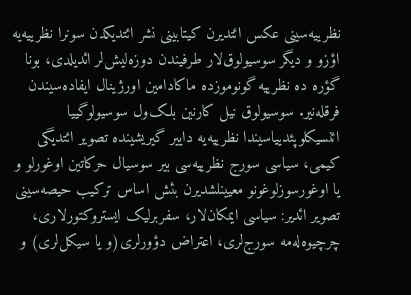نظرییه‌سینی عکس ائتدیرن کیتابینی نشر ائتدیکدن سونرا نظرییه‌یه اؤزو و دیگر سوسیولوق‌لار طرفیندن دوزه‌لیش‌لر ائدیلدی، بونا گؤره ده نظرییه گونوموزده ماکادامین اورژینال ایفاده‌سیندن فرقله‌نیر. سوسیولوق نیل کارنین بلک‌ول سوسیولوگییا ائنسیکلوپئدییاسیندا نظرییه‌یه داییر گیریشینده تصویر ائتدیگی کیمی، سیاسی سورج نظرییه‌سی بیر سوسیال حرکاتین اوغورلو و یا اوغورسوزلوغونو معیینلشدیرن بئش اساس ترکیب حیصه‌سینی تصویر ائدیر: سیاسی ایمکان‌لار، سفربرلیک ایستروکتورلاری، چرچیوه‌له‌مه سورج‌لری، اعتراض دؤورلری(و یا سیکل‌لری) و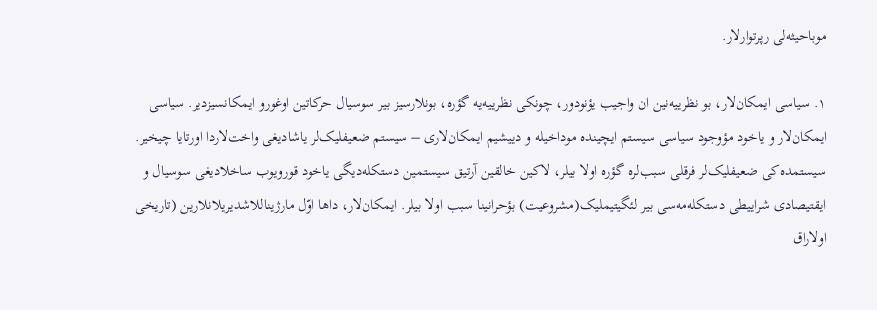موباحیثه‌لی رپرتوارلار.

۱. سیاسی ایمکان‌لار، بو نظرییه‌نین ان واجیب یؤنودور، چونکی نظرییه‌یه گؤره، بونلارسیز بیر سوسیال حرکاتین اوغورو ایمکانسیزدیر. سیاسی ایمکان‌لار و یاخود مؤوجود سیاسی سیستم ایچینده موداخیله و دییشیم ایمکان‌لاری – سیستم ضعیفلیک‌لر یاشادیغی واخت‌لاردا اورتایا چیخیر. سیستمده‌کی ضعیفلیک‌لر فرقلی سبب‌لره گؤره اولا بیلر، لاکین خالقین آرتیق سیستمین دستکله‌دیگی یاخود قورویوب ساخلادیغی سوسیال و ایقتیصادی شراییطی دستکله‌مه‌سی بیر لئگیتیملیک(مشروعیت) بؤحرانینا سبب اولا بیلر. ایمکان‌لار، داها اوّل مارژیناللاشدیریلانلارین (تاریخی اولاراق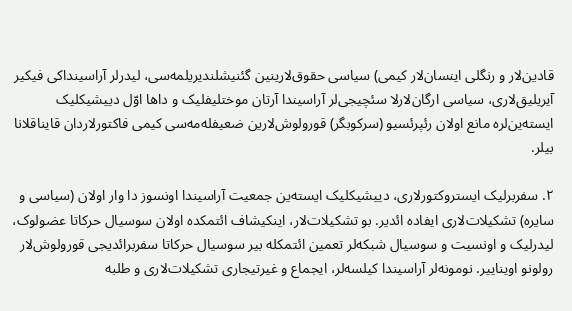قادین‌لار و رنگلی اینسان‌لار کیمی) سیاسی حقوق‌لارینین گئنیشلندیریلمه‌سی، لیدرلر آراسینداکی فیکیر آیریلیق‌لاری، سیاسی ارگان‌لارلا سئچیجی‌لر آراسیندا آرتان موختلیفلیک و داها اوّل دییشیکلیک ایسته‌ین‌لره مانع اولان رئپرئسیو (سرکوبگر) قورولوش‌لارین ضعیفله‌مه‌سی کیمی فاکتورلاردان قایناقلانا بیلر.

۲. سفربرلیک ایستروکتورلاری، دییشیکلیک ایسته‌ین جمعیت آراسیندا اونسوز دا وار اولان (سیاسی و سایره) تشکیلات‌لاری ایفاده ائدیر. بو تشکیلات‌لار، اینکیشاف ائتمکده اولان سوسیال حرکاتا عضولوک، لیدرلیک و اونسیت و سوسیال شبکه‌لر تعمین ائتمکله بیر سوسیال حرکاتا سفربرائدیجی قورولوش‌لار رولونو اویناییر. نومونه‌لر آراسیندا کیلسه‌لر، ایجماع و غیرتیجاری تشکیلات‌لاری و طلبه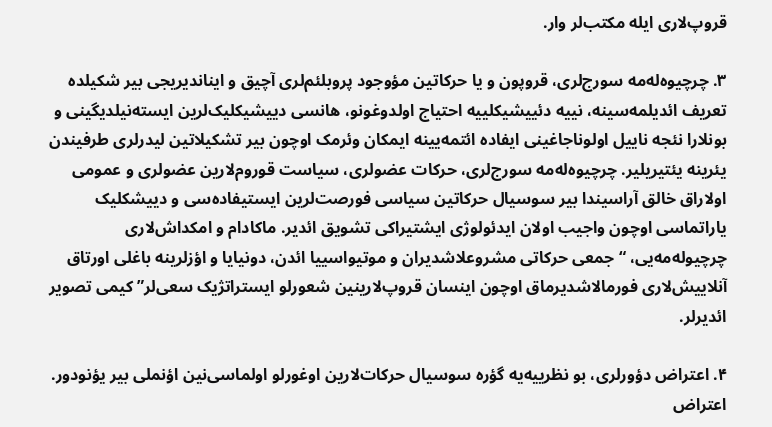قروپ‌لاری ایله مکتب‌لر وار.

۳. چرچیوه‌له‌مه سورج‌لری، قروپون و یا حرکاتین مؤوجود پروبلئم‌لری آچیق و ایناندیریجی بیر شکیلده تعریف ائدیلمه‌سینه، نییه دئییشیکلییه احتیاج اولدوغونو، هانسی دییشیکلیک‌لرین ایسته‌نیلدیگینی و بونلارا نئجه ناییل اولوناجاغینی ایفاده ائتمه‌یینه ایمکان وئرمک اوچون بیر تشکیلاتین لیدرلری طرفیندن یئرینه یئتیریلیر. چرچیوه‌له‌مه سورج‌لری، حرکات عضولری، سیاست قوروم‌لارین عضولری و عمومی اولاراق خالق آراسیندا بیر سوسیال حرکاتین سیاسی فورصت‌لرین ایستیفاده‌سی و دییشکلیک یاراتماسی اوچون واجیب اولان ایدئولوژی ایشتیراکی تشویق ائدیر. ماکادام و امکداش‌لاری چرچیوله‌مه‌یی، “جمعی حرکاتی مشروعلاشدیران و موتیواسییا ائد‌ن، دونیایا و اؤزلرینه باغلی اورتاق آنلاییش‌لاری فورمالاشدیرماق اوچون اینسان قروپ‌لارینین شعورلو ایستراتژیک سعی‌لر” کیمی تصویر ائدیرلر.

۴. اعتراض دؤور‌لری، بو نظرییه‌یه گؤره سوسیال حرکات‌لارین اوغورلو اولماسی‌نین اؤنملی بیر یؤنودور. اعتراض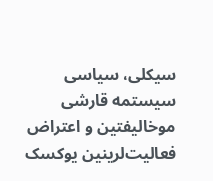سیکلی، سیاسی سیستمه قارشی موخالیفتین و اعتراض فعالیت‌لرینین یوکسک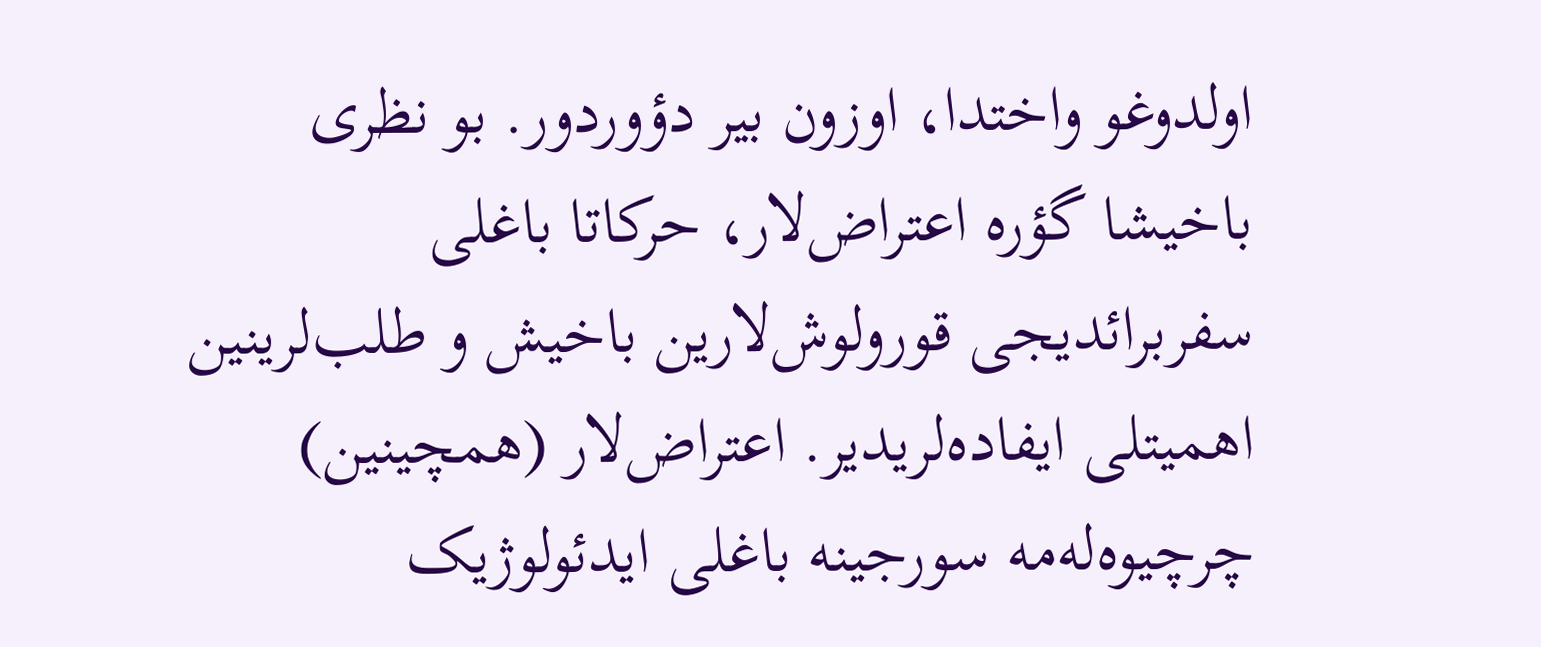اولدوغو واختدا، اوزون بیر دؤوردور. بو نظری باخیشا گؤره اعتراض‌لار، حرکاتا باغلی سفربرائدیجی قورولوش‌لارین باخیش و طلب‌لرینین اهمیتلی ایفاده‌لریدیر. اعتراض‌لار (همچینین) چرچیوه‌له‌مه سورجینه باغلی ایدئولوژیک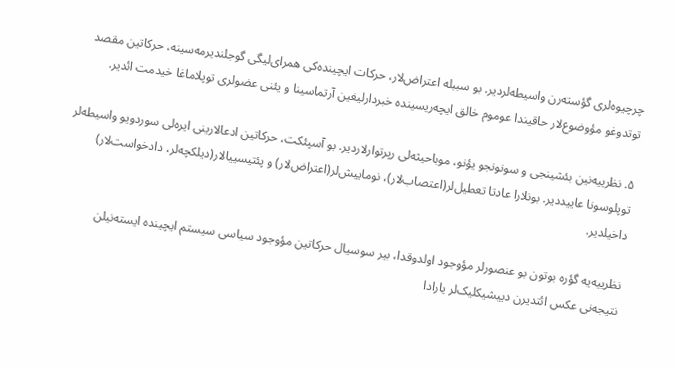چرچیوه‌لری گؤسته‌رن واسیطه‌لردیر. بو سببله اعتراض‌لار، حرکات ایچینده‌کی همرای‌لیگی گوجلندیرمه‌سینه، حرکاتین مقصد توتدوغو مؤوضوع‌لار حاقیندا عوموم خالق ایچه‌ریسینده خبردارلیغین آرتماسینا و یئنی عضولری توپلاماغا خیدمت ائدیر.

۵. نظرییه‌نین بئشینجی و سونونجو یؤنو، موباحیثه‌لی رپرتوارلاردیر. بو آسپئکت، حرکاتین ادعالارینی ایره‌‌لی سوردویو واسیطه‌لر توپلوسونا عاییددیر. بونلارا عادتا تعطیل‌لر(اعتصاب‌لار)، نوماییش‌لر(اعتراض‌لار) و پئتیسییالار(دیلکچه‌لر، دادخواست‌لار) داخیلدیر.

نظرییه‌یه گؤره بوتون بو عنصورلر مؤوجود اولدوقدا، بیر سوسیال حرکاتین مؤوجود سیاسی سیستم ایچینده ایسته‌نیلن نتیجه‌نی عکس ائتدیرن دییشیکلیک‌لر یارادا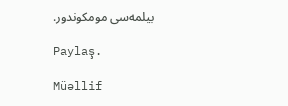بیلمه‌سی مومکوندور.

Paylaş.

Müəllif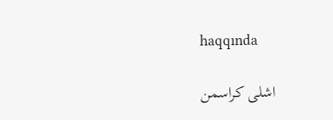haqqında

اشلی کراسمن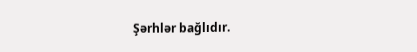Şərhlər bağlıdır.